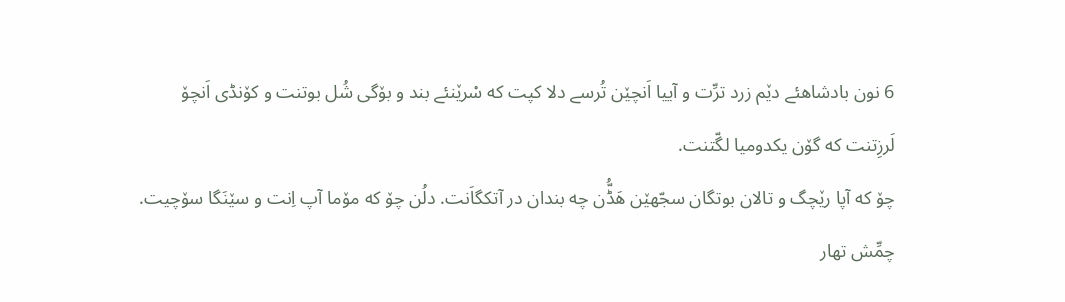6 نون بادشاهئے دێم زرد ترِّت و آییا اَنچێن تُرسے دلا کپت که سْرێنئے بند و بۆگی شُل بوتنت و کۆنڈی اَنچۆ لَرزِتنت که گۆن یکدومیا لگّتنت.
چۆ که آپا رێچگ و تالان بوتگان سجّهێن هَڈُّن چه بندان در آتکگاَنت. دلُن چۆ که مۆما آپ اِنت و سێنَگا سۆچیت.
چمِّش تهار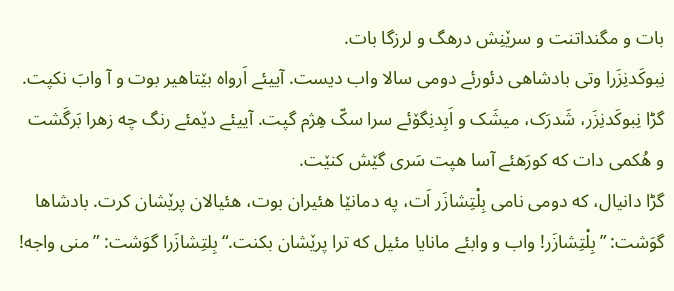بات و مگنداتنت و سرێنِش درهگ و لرزگا بات.
نِبوکَدنِزَرا وتی بادشاهی دئورئے دومی سالا واب دیست. آییئے اَرواه بێتاهیر بوت و آ وابَ نکپت.
گڑا نِبوکَدنِزَر، شَدرَک، میشَک و اَبِدنِگۆئے سرا سکّ هِژم گپت. آییئے دێمئے رنگ چه زهرا بَرگَشت و هُکمی دات که کورَهئے آسا هپت سَری گێش کنێت.
گڑا دانیال، که دومی نامی بِلْتِشازَر اَت، په دمانێا هئیران بوت، هئیالان پرێشان کرت. بادشاها گوَشت: ”بِلْتِشازَر! واب و وابئے مانایا مئیل که ترا پرێشان بکنت.“ بِلتِشازَرا گوَشت: ”منی واجه!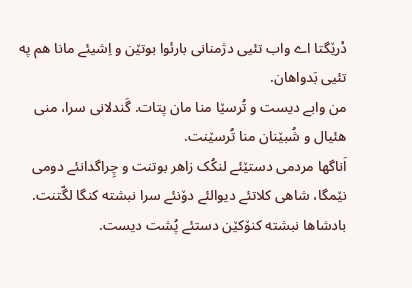دْرێگتا اے واب تئیی دژمنانی بارئوا بوتێن و اِشیئے مانا هم په تئیی بَدواهان.
من وابے دیست و تُرسێا منا مان پتات. گَندلانی سرا، منی هئیال و شُبێنان منا تُرسێنت.
اَناگها مردمی دستێئے لنکُک زاهر بوتنت و چِراگدانئے دومی نێمگا، شاهی کلاتئے دیوالئے دۆنئے سرا نبشته کنگا لگّتنت. بادشاها نبشته کنۆکێن دستئے پُشت دیست.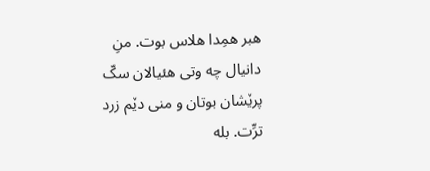هبر همِدا هلاس بوت. منِ دانیال چه وتی هئیالان سکّ پرێشان بوتان و منی دێم زرد ترِّت. بله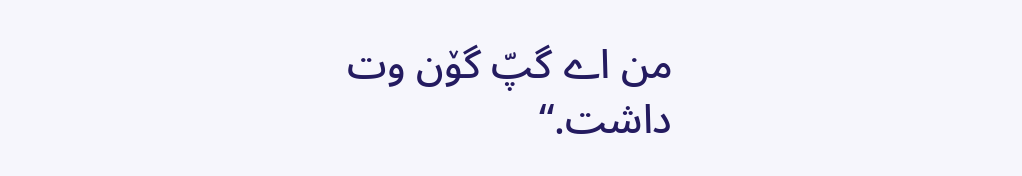من اے گپّ گۆن وت داشت.“